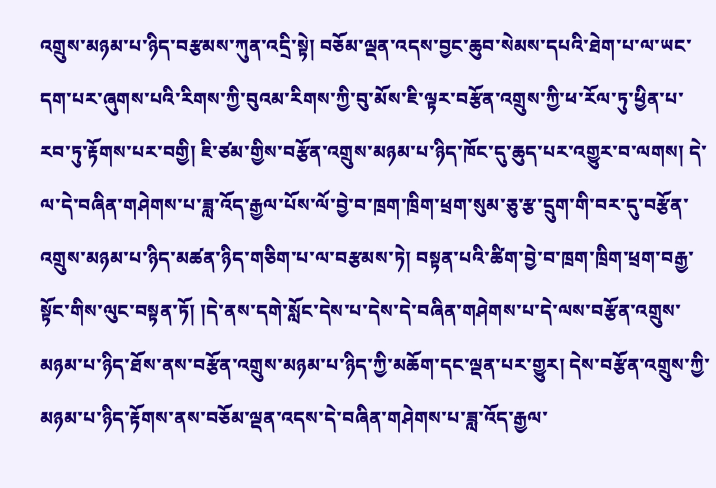འགྲུས་མཉམ་པ་ཉིད་བརྩམས་ཀུན་འདྲི་སྟེ། བཅོམ་ལྡན་འདས་བྱང་ཆུབ་སེམས་དཔའི་ཐེག་པ་ལ་ཡང་དག་པར་ཞུགས་པའི་རིགས་ཀྱི་བུའམ་རིགས་ཀྱི་བུ་མོས་ཇི་ལྟར་བརྩོན་འགྲུས་ཀྱི་ཕ་རོལ་ཏུ་ཕྱིན་པ་རབ་ཏུ་རྟོགས་པར་བགྱི། ཇི་ཙམ་གྱིས་བརྩོན་འགྲུས་མཉམ་པ་ཉིད་ཁོང་དུ་ཆུད་པར་འགྱུར་བ་ལགས། དེ་ལ་དེ་བཞིན་གཤེགས་པ་ཟླ་འོད་རྒྱལ་པོས་ལོ་བྱེ་བ་ཁྲག་ཁྲིག་ཕྲག་སུམ་ཅུ་རྩ་དྲུག་གི་བར་དུ་བརྩོན་འགྲུས་མཉམ་པ་ཉིད་མཚན་ཉིད་གཅིག་པ་ལ་བརྩམས་ཏེ། བསྟན་པའི་ཚིག་བྱེ་བ་ཁྲག་ཁྲིག་ཕྲག་བརྒྱ་སྟོང་གིས་ལུང་བསྟན་ཏོ། །དེ་ནས་དགེ་སློང་དེས་པ་དེས་དེ་བཞིན་གཤེགས་པ་དེ་ལས་བརྩོན་འགྲུས་མཉམ་པ་ཉིད་ཐོས་ནས་བརྩོན་འགྲུས་མཉམ་པ་ཉིད་ཀྱི་མཆོག་དང་ལྡན་པར་གྱུར། དེས་བརྩོན་འགྲུས་ཀྱི་མཉམ་པ་ཉིད་རྟོགས་ནས་བཅོམ་ལྡན་འདས་དེ་བཞིན་གཤེགས་པ་ཟླ་འོད་རྒྱལ་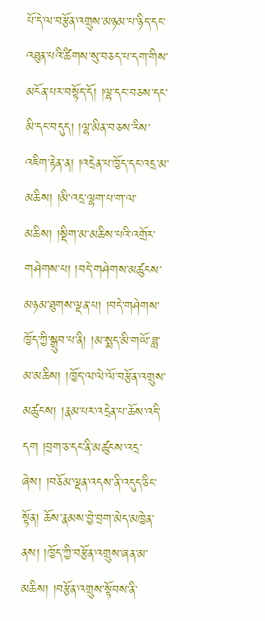པོ་དེ་ལ་བརྩོན་འགྲུས་མཉམ་པ་ཉིད་དང་འཐུན་པའི་ཚིགས་སུ་བཅད་པ་དག་གིས་མངོན་པར་བསྟོད་དོ། །ལྷ་དང་བཅས་དང་མི་དང་བདུད། །ལྷ་མིན་བཅས་རིས་འཇིག་རྟེན་ན། །འདྲེན་པ་ཁྱོད་དང་འདྲ་མ་མཆིས། །མི་འདྲ་ལྷག་པ་ག་ལ་མཆིས། །སྡིག་མ་མཆིས་པའི་འགྲོར་གཤེགས་པ། །བདེ་གཤེགས་མཚུངས་མཉམ་ཐུགས་ལྡན་པ། །བདེ་གཤེགས་ཁྱོད་ཀྱི་སྒྲུབ་པ་ནི། །མ་སྨད་མི་གཡོ་ཟླ་མ་མཆིས། །ཁྱོད་ལ་ལེ་ལོ་བརྩོན་འགྲུས་མཚུངས། །རྣམ་པར་འདྲེན་པ་ཆོས་འདི་དག །བྲག་ཅ་དང་ནི་མཚུངས་འདྲ་ཞེས། །བཅོམ་ལྡན་འདས་ནི་འདུད་ཅིང་སྟོན། ཆོས་རྣམས་བྱེ་བྲག་མེད་མཁྱེན་ནས། །ཁྱོད་ཀྱི་བརྩོན་འགྲུས་ཞན་མ་མཆིས། །བརྩོན་འགྲུས་སྟོབས་ནི་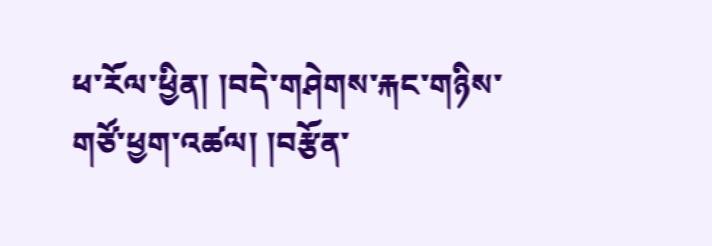ཕ་རོལ་ཕྱིན། །བདེ་གཤེགས་རྐང་གཉིས་གཙོ་ཕྱག་འཚལ། །བརྩོན་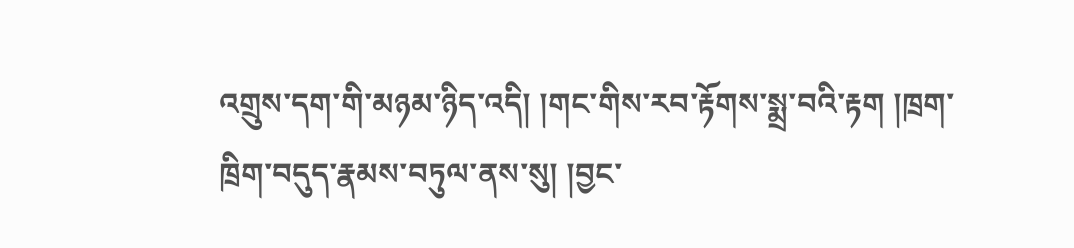འགྲུས་དག་གི་མཉམ་ཉིད་འདི། །གང་གིས་རབ་རྟོགས་སྨྲ་བའི་རྟག །ཁྲག་ཁྲིག་བདུད་རྣམས་བཏུལ་ནས་སུ། །བྱང་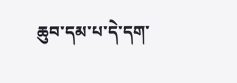ཆུབ་དམ་པ་དེ་དག་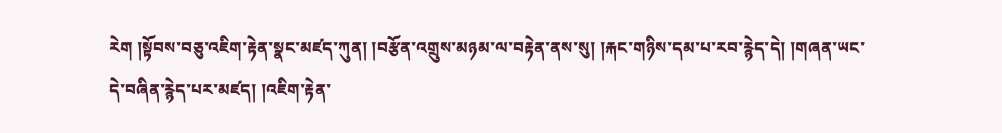རེག །སྟོབས་བཅུ་འཇིག་རྟེན་སྣང་མཛད་ཀུན། །བརྩོན་འགྲུས་མཉམ་ལ་བརྟེན་ནས་སུ། །རྐང་གཉིས་དམ་པ་རབ་རྙེད་དེ། །གཞན་ཡང་དེ་བཞིན་རྙེད་པར་མཛད། །འཇིག་རྟེན་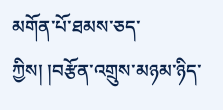མགོན་པོ་ཐམས་ཅད་ཀྱིས། །བརྩོན་འགྲུས་མཉམ་ཉིད་